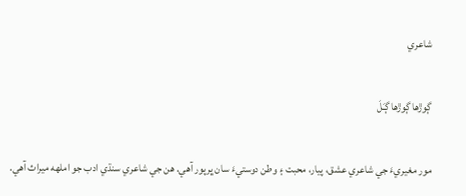شاعري

ڳوڙها ڳوڙها ڳـَلَ

مور مغيريءَ جي شاعري عشق، پيار، محبت ۽ وطن دوستيءَ سان ڀرپور آهي. هن جي شاعري سنڌي ادب جو املهه ميراث آهي.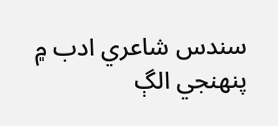سندس شاعري ادب ۾ پنھنجي الڳ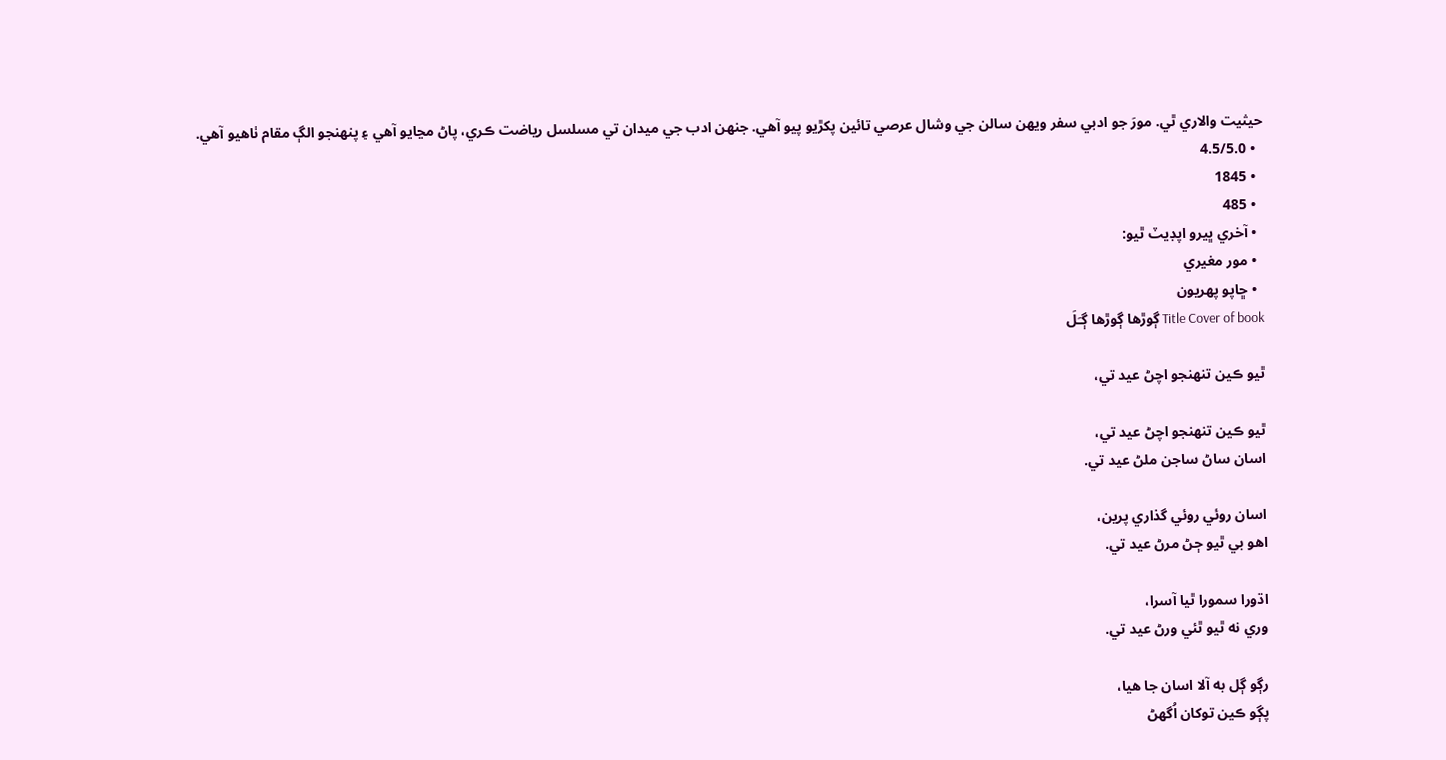حيثيت والاري ٿي. مورَ جو ادبي سفر ويھن سالن جي وشال عرصي تائين پکڙيو پيو آهي. جنھن ادب جي ميدان تي مسلسل رياضت ڪري، پاڻ مڃايو آهي ۽ پنھنجو الڳ مقام ٺاهيو آهي.
  • 4.5/5.0
  • 1845
  • 485
  • آخري ڀيرو اپڊيٽ ٿيو:
  • مور مغيري
  • ڇاپو پھريون
Title Cover of book ڳوڙها ڳوڙها ڳـَلَ

ٿيو ڪين تنھنجو اچڻ عيد تي،

ٿيو ڪين تنھنجو اچڻ عيد تي،
اسان ساڻ ساجن ملڻ عيد تي.

اسان روئي روئي گذاري پرين،
اهو بي ٿيو ڄڻ مرڻ عيد تي.

اڌورا سمورا ٿيا آسرا،
وري نه ٿيو ٿئي ورڻ عيد تي.

رڳو ڳل به آلا اسان جا هيا،
پڳو ڪين توکان اُگهڻ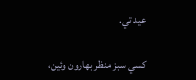عيد تي.

کسي سبز منظر بھارون وئين،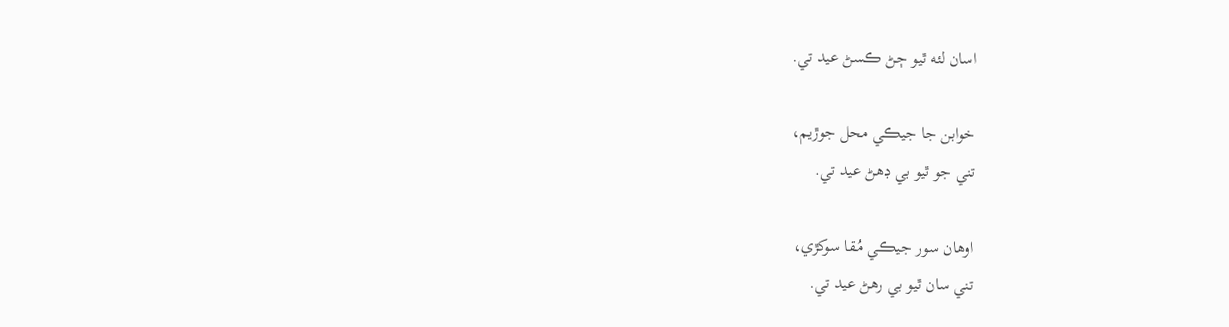اسان لئه ٿيو ڄڻ ڪسڻ عيد تي.

خوابن جا جيڪي محل جوڙيم،
تني جو ٿيو بي ڊهڻ عيد تي.

اوهان سور جيڪي مُـقا سوکڙي،
تني سان ٿيو بي رهڻ عيد تي.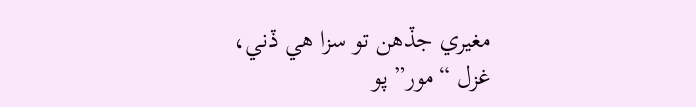مغيري جڏهن تو سزا هي ڏني،
غزل “مور” پو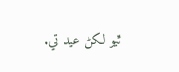ٿيو لکڻ عيد تي.